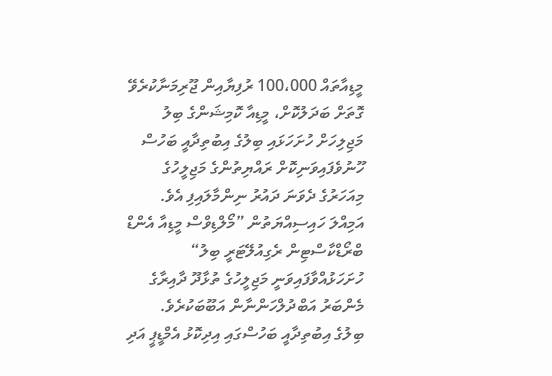މީޑިއާތައް 100،000 ރުފިޔާއިން ޖޫރިމަނާކުރެވޭ ގޮތަށް ބަދަލުކޮށް، މީޑިއާ ކޮމިޝަންގެ ބިލު މަޖިލިހަށް ހުށަހަޅައި ބިލުގެ އިބުތިދާއީ ބަހުސް ހޫނުވެފައިވަނިކޮށް ރައްޔިތުންގެ މަޖިލީހުގެ މިއަހަރުގެ ދެވަނަ ދައުރު ނިންމާލައިފި އެވެ.
އަމިއްލަ ހައިސިއްޔަތުން ”މޯލްޑިވްސް މީޑިއާ އެންޑް ބްރޯޑްކާސްޓިން ރެގިއުލޭޓަރީ ބިލު“ ހުށަހަޅުއްވާފައިވަނީ މަޖިލީހުގެ ތުޅާދޫ ދާއިރާގެ މެންބަރު އަބްދުލްހަންނާން އަބޫބަކުރެވެ.
ބިލުގެ އިބުތިދާއީ ބަހުސްގައި އިދިކޮޅު އެމްޑީޕީ އަދި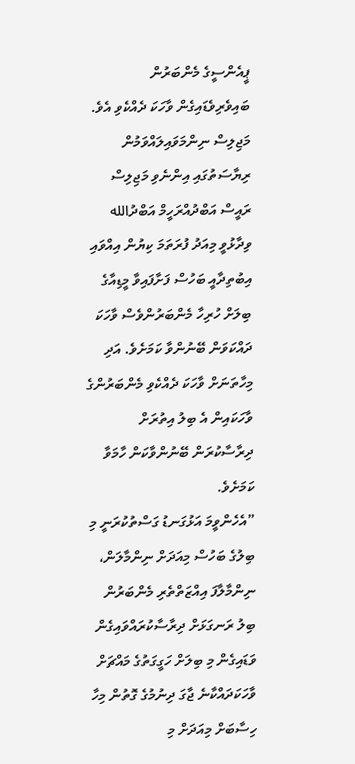ޕީއެންސީގެ މެންބަރުން ބައިވެރިވެޑައިގެން ވާހަކަ ދެއްކެވި އެވެ.
މަޖިލިސް ނިންމަވައިލައްވަމުން ރިޔާސަތުގައި އިންނެވި މަޖިލިސް ރައީސް އަބްދުއްރަހީމް އަބްދުالله ވިދާޅުވީ މިއަދު ފުރަތަމަ ކިޔުން އިއްވައި އިބުތިދާއީ ބަހުސް ފަށާފައިވާ މީޑިއާގެ ބިލަށް ހުރިހާ މެންބަރުންވެސް ވާހަކަ ދައްކަވަން ބޭނުންވާ ކަމަށެވެ. އަދި މިހާތަނަށް ވާހަކަ ދެއްކެވި މެންބަރުންގެ ވާހަކައިން އެ ބިލު އިތުރަށް ދިރާސާކުރަން ބޭނުންވާކަން ހާމަވާ ކަމަށެވެ.
”އެހެންވީމަ އަޅުގަނޑު ގަސްތުކުރަނީ މި ބިލުގެ ބަހުސް މިއަދަށް ނިންމާލަން، ނިންމާލާފަ އިއްޒަތްތެރި މެންބަރުން ބިލު ރަނގަޅަށް ދިރާސާކުރައްވައިގެން ވަޑައިގެން މި ބިލަށް ހަގީގަތުގެ މައްޗަށް ވާހަކަދައްކާނެ ޖާގަ ދިނުމުގެ ގޮތުން މިހާ ހިސާބަށް މިއަދަށް މި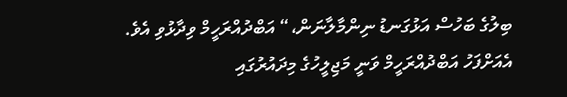ބިލުގެ ބަހުސް އަޅުގަނޑު ނިންމާލާނަން،“ އަބްދުއްރަހީމް ވިދާޅުވި އެވެ.
އެއަށްފަހު އަބްދުއްރަހީމް ވަނީ މަޖިލީހުގެ މިދައުރުގައި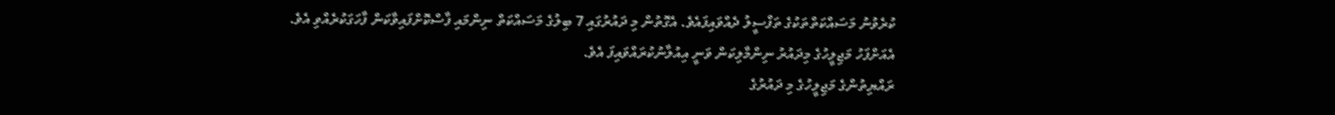ކުރެވުނު މަސައްކަތްތަކުގެ ތަފްސީލު ދެއްވައިފައެވެ. އެގޮތުން މި ދައުރުގައި 7 ބިލުގެ މަސައްކަތް ނިންމައި ފާސްކޮށްފައިވާކަން ފާހަގަކުރެއްވި އެވެ.
އެއަށްފަހު މަޖިލީހުގެ މިދައުރު ނިންމާލިކަން ވަނީ އިއުލާނުކުރައްވައިފަ އެވެ.
ރައްޔިތުންގެ މަޖިލީހުގެ މި ދައުރުގެ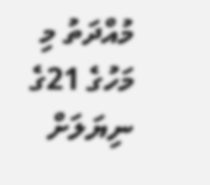މުއްދަތު މި މަހުގެ 21ގެ ނިޔަލަށް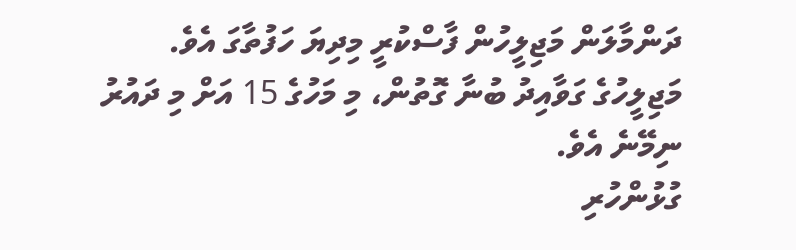ދަންމާލަން މަޖިލީހުން ފާސްކުރީ މިދިޔަ ހަފުތާގަ އެވެ.
މަޖިލީހުގެ ގަވާއިދު ބުނާ ގޮތުން، މި މަހުގެ 15 އަށް މި ދައުރު ނިމޭނެ އެވެ.
ގުޅުންހުރި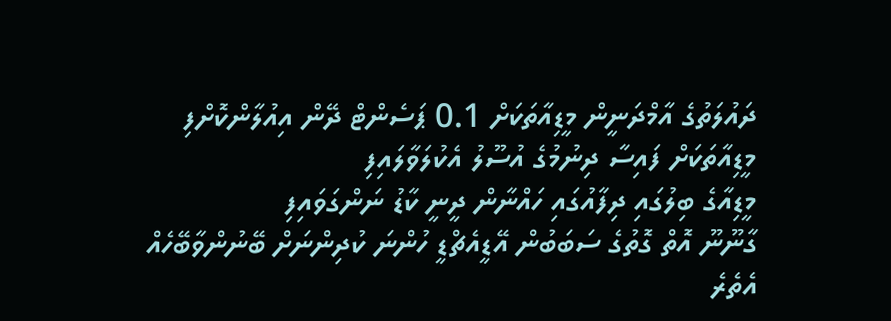ދައުލަތުގެ އާމްދަނީން މީޑިއާތަކަށް 0.1 ޕަސެންޓް ދޭން އިއުލާންކޮށްފި
މީޑިއާތަކަށް ފައިސާ ދިނުމުގެ އުސޫލު އެކުލަވާލައިފި
މީޑިއާގެ ބިލުގައި ދިފާއުގައި ހައްނާން ދީނީ ކާޑު ނަންގަވައިފި
ގާނޫނޫ އޮތް ގޮތުގެ ސަބަބުން އޭޑީއެޗްޑީ ހުންނަ ކުދިންނަށް ބޭނުންވާބޭހެއް އެތެރެ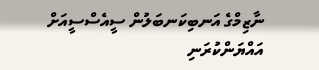ނާޒިމްގެ އަނބިކަނބަލުން ސީއެސްސީއަށް އައްޔަންކުރަނި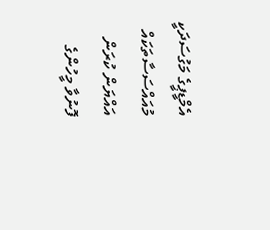އެމްޑީޕީގެ މަގުސަދަކީ މުއައްސަސާތަކައް އައްޔަން ކުރަން ފޮނުވާ މީހުންގެ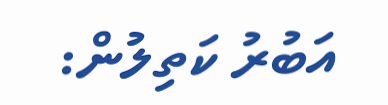އަބުރު ކަތިލުން: